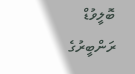ބޮލީވުޑް
ރަންބީރުގެ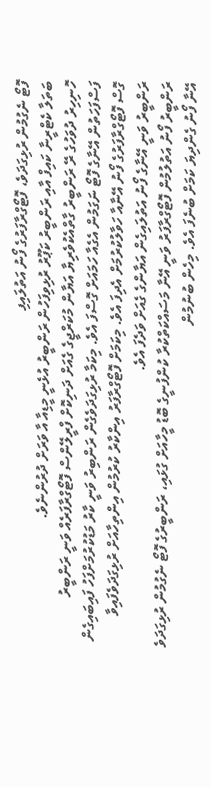ފޮޓޯ ނެގުމުން ރުޅިގަދަވެ، ފޮޓޯގްރާފަރުގެ ފޯނު އަތުލައިފި
ބަތަލާ ކެޓްރީނާ ކައިފް އާއި ރަންބީރު ކަޕޫރު ރުޅިވިފަހުން ރަންބީރު އުޅެނީ މީޑިއާ އާ ވަރަށް ދުރުންނެވެ.
ހޮނިހިރު ދުވަހުގެ ރޭ ރަންބީރު ގާތްއެކުވެރިޔާ އަޔާން މުކަރްޖީގެ ގެއަށް ދަނިކޮށް ފްރީލޭންސް ފޮޓޯގްރާފަރެއް ވަނީ ރަންބީރު ފަސްފަހަތުން އޭނާގެ ފޮޓޯ ނަގަމުން އެގެއާ ހަމައަށް ގޮސްފަ އެވެ. މިކަމާ ރުޅިގަދަވެގެން ރަންބިރު ވަނީ ކާރު މަޑުކުރުމަށްފަހު ފައިބައިގެން ގޮސް ފޮޓޯގްރާފަރުގެ ފޯނު އޭނާއާ ހަވާލުކުރުމަށް އެދިފަ އެވެ. މިކަމަށް ފޮޓޯގްރާފަރު އިންކާރު ކުރުމުން އިންތިހާއަށް ރުޅިގަދަވެފައިވާ ރަންބީރު ވަނީ އޭނާގެ ފޯނު އަތުލައިގެން އަޔާންގެ ގެއަށް ވަދެފަ އެވެ.
ރަންބީރު ފޯނު އަތުލުމުން ފޮޓޯގްރާފަރު ވަނީ އޭނާ މަސައްކަތްކުރާ ކުންފުނީގެ ބޮޑު މީހާއަށް ގުޅައި، ރަންބީރުގެ ފޮޓޯ ނެގުމުން ރުޅިގަދަވެ އޭނާ ފޯނު ގެންދިޔަ ކަމަށް ބުނެފަ އެވެ. މިހެން ބުނުމުން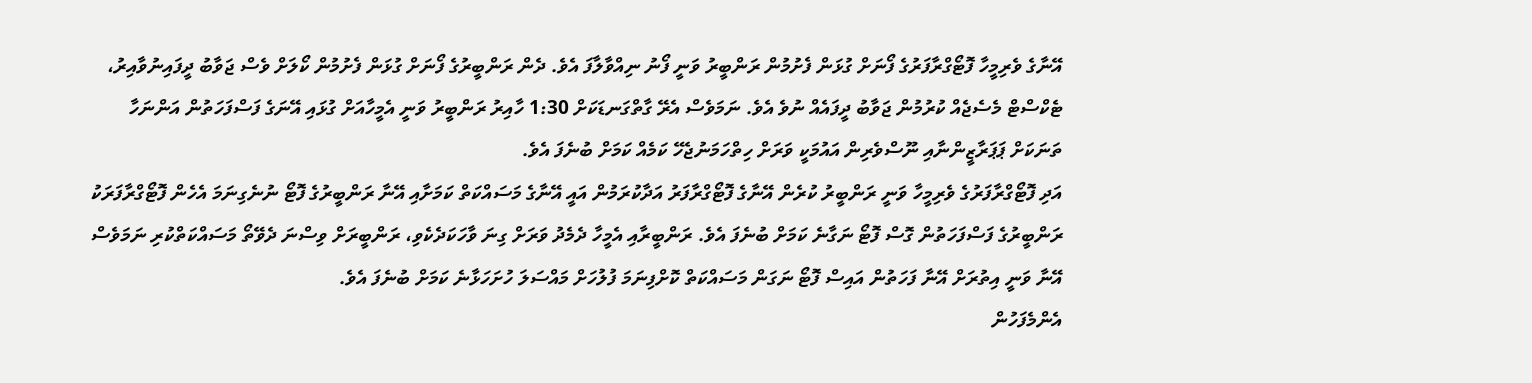އޭނާގެ ވެރިމީހާ ފޮޓޯގްރާފަރުގެ ފޯނަށް ގުޅަން ފެށުމުން ރަންބީރު ވަނީ ފޯނު ނިއްވާލާފަ އެވެ. ދެން ރަންބީރުގެ ފޯނަށް ގުޅަން ފެށުމުން ކޯލަށް ވެސް ޖަވާބު ދީފައިނުވާއިރު، ޓެކްސްޓް މެސެޖެއް ކުރުމުން ޖަވާބު ދީފައެއް ނުވެ އެވެ. ނަމަވެސް އެރޭ ގާތްގަނޑަކަށް 1:30 ހާއިރު ރަންބީރު ވަނީ އެމީހާއަށް ގުޅައި އޭނަގެ ފަސްފަހަތުން އަންނަހާ ތަނަކަށް ޕަޕަރާޒީންނާއި ނޫސްވެރިން އައުމަކީ ވަރަށް ހިތްހަމަނުޖެހޭ ކަމެއް ކަމަށް ބުނެފަ އެވެ.
އަދި ފޮޓޯގްރާފަރުގެ ވެރިމީހާ ވަނީ ރަންބީރު ކުރެން އޭނާގެ ފޮޓޯގްރާފަރު އަދާކުރަމުން އައީ އޭނާގެ މަސައްކަތް ކަމަށާއި އޭނާ ރަންބީރުގެ ފޮޓޯ ނުނެގިނަމަ އެހެން ފޮޓޯގްރާފަރަކު ރަންބީރުގެ ފަސްފަހަތުން ގޮސް ފޮޓޯ ނަގާނެ ކަމަށް ބުނެފަ އެވެ. ރަންބީރާއި އެމީހާ ދެމެދު ވަރަށް ގިނަ ވާހަކަދެކެވި، ރަންބީރަށް ވިސްނަ ދެވޭތޯ މަސައްކަތްކުރި ނަމަވެސް އޭނާ ވަނީ އިތުރަށް އޭނާ ފަހަތުން އައިސް ފޮޓޯ ނަގަން މަސައްކަތް ކޮށްފިނަމަ ފުލުހަށް މައްސަލަ ހުށަހަޅާނެ ކަމަށް ބުނެފަ އެވެ.
އެންމެފަހުން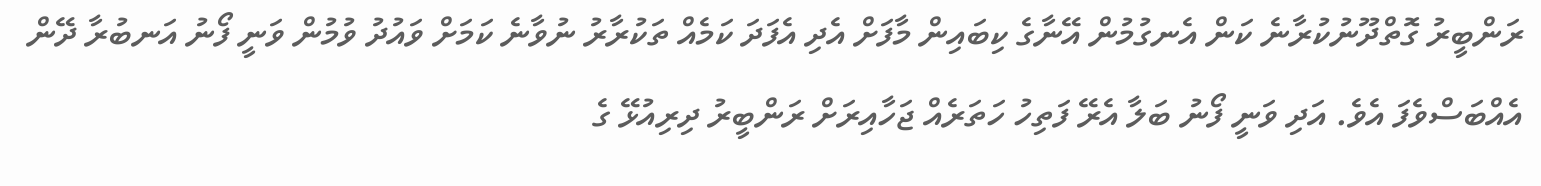ރަންބީރު ގޮތްދޫނުކުރާނެ ކަން އެނގުމުން އޭނާގެ ކިބައިން މާފަށް އެދި އެފަދަ ކަމެއް ތަކުރާރު ނުވާނެ ކަމަށް ވައުދު ވުމުން ވަނީ ފޯނު އަނބުރާ ދޭން އެއްބަސްވެފަ އެވެ. އަދި ވަނީ ފޯނު ބަލާ އެރޭ ފަތިހު ހަތަރެއް ޖަހާއިރަށް ރަންބީރު ދިރިއުޅޭ ގެ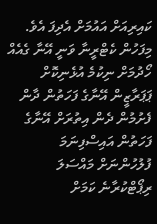ކައިރިއަށް އައުމަށް އެދިފަ އެވެ.
މިފަހުން ކެޓްރީނާ ވަނީ އޭނާ ގެއެއް ހޯދުމަށް ނިކުމެ އުޅެނިކޮށް ޕަޕަރާޒީން އޭނާގެ ފަހަތުން ދާން ފެށުމުން ދެން އިތުރަށް އޭނާގެ ފަހަތުން އައިސްފިނަމަ ފުލުހުންނަށް މައްސަލަ ރިޕޯޓްކުރާނެ ކަމަށް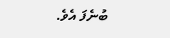ބުނެފަ އެވެ.